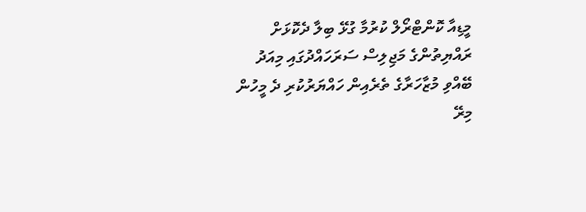މީޑިއާ ކޮންޓްރޯލް ކުރުމާ ގުޅޭ ބިލާ ދެކޮޅަށް ރައްޔިތުންގެ މަޖިލިސް ސަރަހައްދުގައި މިއަދު ބޭއްވި މުޒާހަރާގެ ތެރެއިން ހައްޔަރުކުރި ދެ މީހުން މިރޭ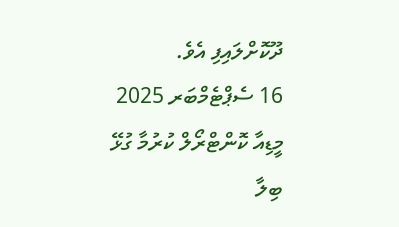ދޫކޮށްލައިފި އެވެ.
16 ސެޕްޓެމްބަރ 2025
މީޑިއާ ކޮންޓްރޯލް ކުރުމާ ގުޅޭ ބިލާ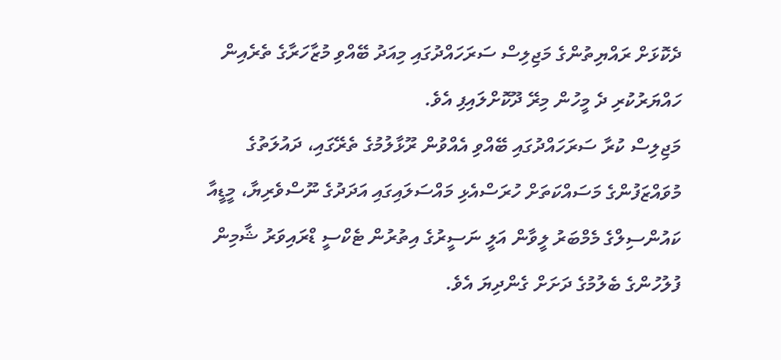ދެކޮޅަށް ރައްޔިތުންގެ މަޖިލިސް ސަރަހައްދުގައި މިއަދު ބޭއްވި މުޒާހަރާގެ ތެރެއިން ހައްޔަރުކުރި ދެ މީހުން މިރޭ ދޫކޮށްލައިފި އެވެ.
މަޖިލިސް ކުރާ ސަރަހައްދުގައި ބޭއްވި އެއްވުން ރޫޅާލުމުގެ ތެރޭގައި، ދައުލަތުގެ މުވައްޒަފުންގެ މަސައްކަތަށް ހުރަސްއެޅި މައްސަލައިގައި އަދަދުގެ ނޫސްވެރިޔާ، މީޑީއާ ކައުންސިލްގެ މެމްބަރު ލީވާން އަލީ ނަސީރުގެ އިތުރުން ޓެކްސީ ޑްރައިވަރު ޝާމިން ފުލުހުންގެ ބެލުމުގެ ދަށަށް ގެންދިޔަ އެވެ.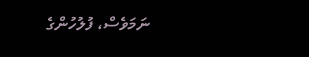ނަމަވެސް، ފުލުހުންގެ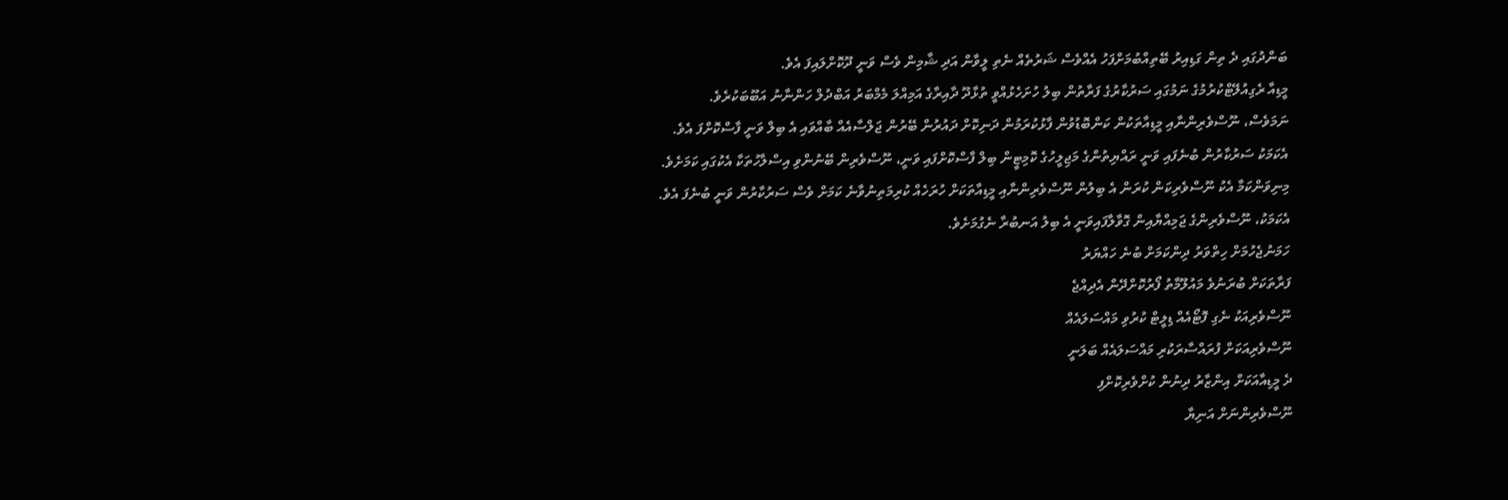ބަންދުގައި ދެ ތިން ގަޑިއިރު ބޭތިއްބުމަށްފަހު އެއްވެސް ޝަރުތެއް ނެތި ލީވާން އަދި ޝާމިން ވެސް ވަނީ ދޫކޮށްލައިފަ އެވެ.
މީޑިއާ ރެގިއުލޭޓްކުރުމުގެ ނަމުގައި ސަރުކާރުގެ ފަރާތުން ބިލު ހުށަހެޅުއްވީ ތުޅާދޫ ދާއިރާގެ އަމިއްލަ މެމްބަރު އަބްދުލް ހަންނާނު އަބޫބަކުރެވެ.
ނަމަވެސް، ނޫސްވެރިންނާއި މީޑިއާތަކުން ކަންބޮޑުވުން ފާޅުކުރަމުން ދަނިކޮށް ދައުރުން ބޭރުން ޖަލްސާއެއް ބާއްވައި އެ ބިލް ވަނީ ފާސްކޮށްފަ އެވެ.
އެކަމަކު ސަރުކާރުން ބުނެފައި ވަނީ ރައްޔިތުންގެ މަޖިލީހުގެ ކޮމިޓީން ބިލް ފާސްކޮށްފައި ވަނީ، ނޫސްވެރިން ބޭނުންވި އިސްލާހުތަކާ އެކުގައި ކަމަށެވެ. މިނިވަންކަމާ އެކު ނޫސްވެރިކަން ކުރަން އެ ބިލުން ނޫސްވެރިންނާއި މީޑިއާތަކަށް ހުރަހެއް ކުރިމަތިނުވާނެ ކަމަށް ވެސް ސަރުކާރުން ވަނީ ބުނެފަ އެވެ. އެކަމަކު، ނޫސްވެރިންގެ ޖަމިއްޔާއިން ގޮވާލާފައިވަނީ އެ ބިލު އަނބުރާ ނެގުމަށެވެ.
ހަމަނުޖެހުމަށް ހިތްވަރު ދިންކަމަށް ބުނެ ހައްޔަރު
ފަރާތަކަށް ބުރަނުވެ މައުލޫމާތު ފޯރުކޮށްދޭން އެދިއްޖެ
ނޫސްވެރިއަކު ނެގި ފޮޓޯއެއް ޑިލީޓް ކުރުވި މައްސަލައެއް
ނޫސްވެރިއަކަށް ފުރައްސާރަކުރި މައްސަލައެއް ބަލަނީ
ދެ މީޑިއާއަކަށް އިންޒާރު ދިނުން ކުށްވެރިކޮށްފި
ނޫސްވެރިންނަށް އަނިޔާ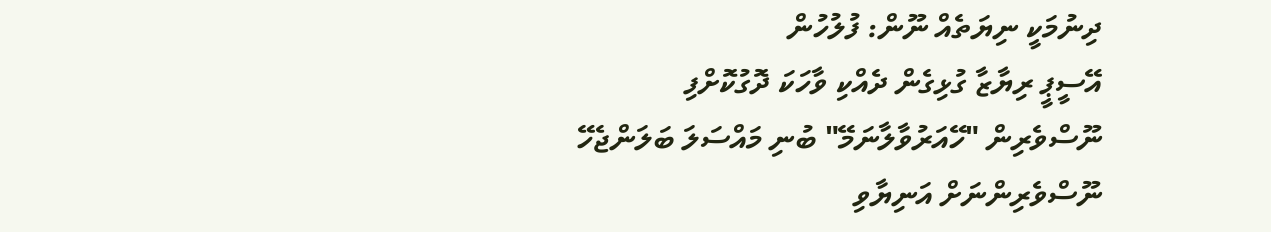ދިނުމަކީ ނިޔަތެއް ނޫން: ފުލުހުން
އޭސީޕީ ރިޔާޒާ ގުޅިގެން ދެއްކި ވާހަކަ ދޮގުކޮށްފި
ނޫސްވެރިން "ހޭއަރުވާލާނަމޭ" ބުނި މައްސަލަ ބަލަންޖެހޭ
ނޫސްވެރިންނަށް އަނިޔާވި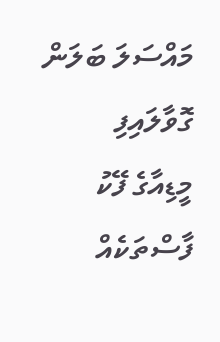މައްސަލަ ބަލަން ގޮވާލައިފި
މީޑިއާގެ ފޭކު ފާސްތަކެއް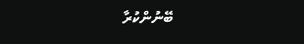ބޭނުންކުރާ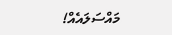މައްސަލައެއް!